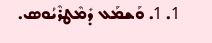1. 1. ܘܰܫܡܰܥ ܕܺܡܶܛܪܶܝܳܘܣ.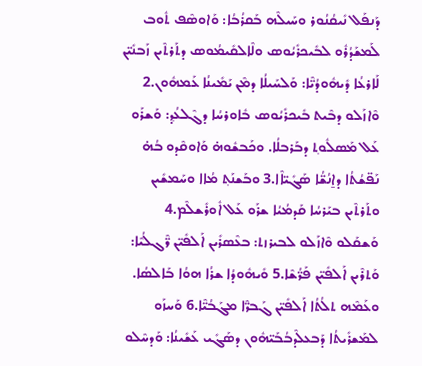ܕܰܢܦܰܠ ܢܺܝܩܳܢܳܘܪ ܘܚܰܝܠܶܗ ܒܰܩܪܳܒܳܐ: ܘܰܐܘܣܶܦ ܬܽܘܒ ܠܰܡܫܰܕܳܪܽܘ ܠܒܺܝܟܪܺܝܳܘܣ ܘܠܶܐܠܩܺܝܡܳܘܣ ܕܬܰܪܬܶܝܢ ܙܰܒܢܺܝ̈ܢ ܠܰܐܪܥܳܐ ܕܺܝܗܽܘܕܳܝ̈ܶܐ: ܘܰܠܚܰܝܠܳܐ ܕܡܶܢ ܝܰܡܺܝܢܳܐ ܥܰܡܗܽܘܢ.2 ܘܶܐܙܰܠܘ ܕܒܶܝܬ ܒܺܝܟܪܺܝܳܘܣ ܒܽܐܘܪܚܳܐ ܕܓܶܠܥܳܕ݂: ܘܰܫܪܰܘ ܥܰܠ ܡܰܣܠܽܘܬ݂ ܕܒܰܪܒܠܳܐ. ܘܟܰܒܫܽܘܗ̇ ܘܰܐܘܩܶܕܘ ܒܳܗ̇ ܢܰܦ̈ܫܳܬܳܐ ܕܐ̱ܢܳܫ̈ܳܐ ܣܰܓܺܝ̈ܐܶܐ.3 ܘܒܰܫܢܰܬ݂ ܡܳܐܐ ܘܚܰܡܫܺܝܢ ܘܬܰܪܬܶܝܢ ܒܝܰܪܚܳܐ ܩܰܕܡܳܝܳܐ ܫܪܰܘ ܥܰܠ ܐܽܘܪܺܫܠܶܡ.4 ܘܰܫܩܰܠܘ ܘܶܐܙܰܠܘ ܠܒܝܪܙܬ: ܒܥܶܣܪܺܝܢ ܐܰܠܦܺܝ̈ܢ ܪ̈ܶܓܠܳܝܶܐ: ܘܰܬܪܶܝܢ ܐܰܠܦܺܝ̈ܢ ܦܰܪ̈ܳܫܶܐ.5 ܘܺܝܗܽܘܕܳܐ ܫܪܳܐ ܗܘܳܐ ܒܰܐܠܣܳܐ. ܘܥܰܡܶܗ ܬܠܳܬܳܐ ܐܰܠܦܺܝ̈ܢ ܓܰܒܖ̈ܶܐ ܡܓܰܒܳܝ̈ܶܐ.6 ܘܰܚܙܰܘ ܠܡܰܫܪܺܝܬܳܐ ܕܰܒܥܠܶܕܒܳܒܰܝ̈ܗܽܘܢ ܕܣܰܓܺܝ ܥܰܫܺܝܢܳܐ: ܘܰܕܚܶܠܘ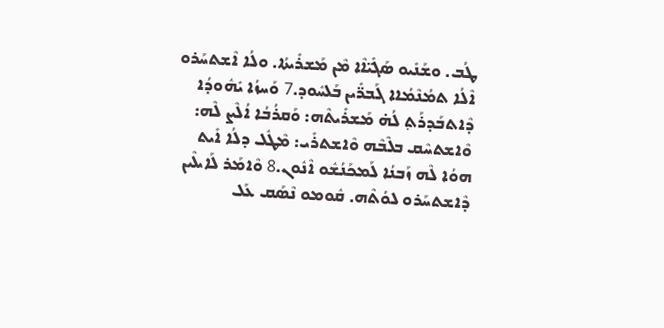ܛܳܒ. ܘܫܰܢܺܝܘ ܣܰܓܺܝ̈ܐܶܐ ܡܶܢ ܡܰܫܪܺܝܬܳܐ. ܘܠܳܐ ܐܶܫܬܚܰܪܘ ܐܶܠܳܐ ܬܡܳܢܶܡܳܐܐ ܓܰܒܪ̈ܺܝܢ ܒܰܠܚܽܘܕ.7 ܘܰܚܙܳܐ ܝܺܗܽܘܕܳܐ ܕܶܐܬܒܰܕܪܰܬ݂ ܠܳܗ̇ ܡܰܫܪܺܝܬܶܗ: ܘܰܩܪܳܒܳܐ ܐܳܠܶܨ ܠܶܗ: ܘܶܐܫܬܚܶܩ ܒܠܶܒܶܗ ܘܶܐܫܬܪܺܝ: ܡܶܛܽܠ ܕܠܳܐ ܐܺܝܬ ܗܘܳܐ ܠܶܗ ܙܰܒܢܳܐ ܠܰܡܟܰܢܳܫܽܘ ܐܶܢܽܘܢ.8 ܘܶܐܡܰܪ ܠܰܐܝܠܶܝܢ ܕܶܐܫܬܚܰܪܘ ܠܘܳܬܶܗ. ܩܽܘܡܘ ܢܶܣܰܩ ܥܰܠ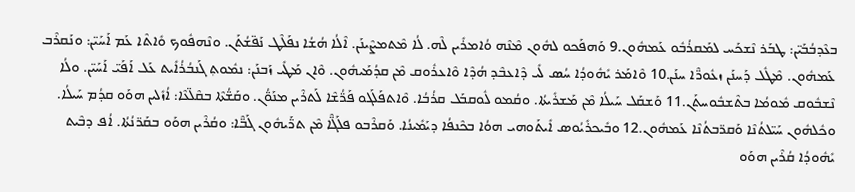ܒܥܶܕܒܳܒܰܝ̈ܢ: ܛܒܰܪ ܢܶܫܟܰܚ ܠܡܰܩܪܳܒܽܘ ܥܰܡܗܽܘܢ.9 ܘܰܗܦܰܟܘ ܠܗܽܘܢ ܡܶܢܶܗ ܘܳܐܡܪܺܝܢ ܠܶܗ. ܠܳܐ ܡܶܬܡܨܶܝܢܰܢ. ܐܶܠܳܐ ܗܳܫܳܐ ܢܦܰܠܶܛ ܢܰܦ̈ܫܳܬܰܢ. ܘܢܶܗܦܽܘܟ ܘܺܐܬܶܐ ܥܰܡ ܐܰܚܰܝ̈ܢ: ܘܢܰܩܪܶܒ ܥܰܡܗܽܘܢ. ܡܶܛܽܠ ܕܰܚܢܰܢ ܙܥܽܘܖ̈ܶܐ ܚܢܰܢ.10 ܘܶܐܡܰܪ ܝܺܗܽܘܕܳܐ ܚܳܣ ܠܺܝ ܕܶܐܥܒܶܕ ܗܳܕܶܐ ܘܶܐܥܪܽܘܩ ܡܶܢ ܩܕܳܡܰܝܗܽܘܢ. ܘܶܐܢ ܡܰܛܺܝ ܙܰܒܢܰܢ: ܢܡܽܘܬ݂ ܓܰܢܒܳܪܳܐܺܝܬ ܥܰܠ ܐܰܦܰܝ̈ ܐܰܚܰܝ̈ܢ. ܘܠܳܐ ܢܶܫܒܽܘܩ ܡܽܘܡܳܐ ܒܬܶܫܒܽܘܚܬܰܢ.11 ܘܰܫܩܰܠ ܚܰܝܠܳܐ ܡܶܢ ܡܰܫܪܺܝܬܳܐ. ܘܩܳܡܘ ܠܽܘܩܒܰܠ ܩܪܳܒܳܐ. ܘܶܐܬܦܰܠܰܓܘ ܦܰܪ̈ܳܫܶܐ ܠܰܬܪܶܝܢ ܡܢܰܘ̈ܳܢ. ܘܩܰܫ̈ܳܬܶܐ ܒܩܶܠ̈ܥܶܐ: ܐܳܙܺܠܝܢ ܗܘܰܘ ܩܕܳܡ ܚܰܝܠܳܐ. ܘܟܽܠܗܽܘܢ ܚܰܝ̈ܠܬܳܢܶܐ ܘܰܩܪ̈ܒܬܳܢܶܐ ܥܰܡܗܽܘܢ.12 ܘܒܺܝܟܪܺܝܳܘܣ ܐܺܝܬܰܘܗܝ ܗܘܳܐ ܒܟܶܢܦܳܐ ܕܝܰܡܺܝܢܳܐ. ܘܰܩܪܶܒܘ ܦܠܰܓ̈ܶܐ ܡܶܢ ܬܖ̈ܰܝܗܽܘܢ ܓܰܒ̈ܶܐ: ܘܩܳܪܶܝܢ ܗܘܰܘ ܒܩܰܪ̈ܢܳܬܳܐ. ܐܳܦ ܕܒܶܝܬ ܝܺܗܽܘܕܳܐ ܩܳܪܶܝܢ ܗܘܰܘ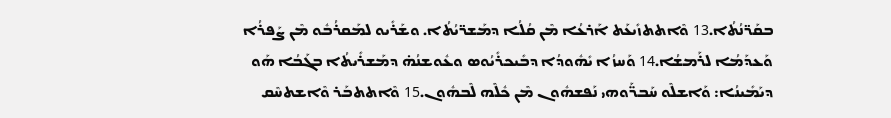ܒܩܰܪ̈ܢܳܬܳܐ.13 ܘܶܐܬܬܙܺܝܥܰܬ ܐܰܪܥܳܐ ܡܶܢ ܩܳܠܳܐ ܕܡܰܫܪ̈ܝܳܬܳܐ. ܘܫܰܪܺܝܘ ܠܡܰܩܪܳܒܽܘ ܡܶܢ ܨܰܦܪܳܐ ܘܰܥܕܰܡܳܐ ܠܪܰܡܫܳܐ.14 ܘܰܚܙܳܐ ܝܺܗܽܘܕܳܐ ܕܒܺܝܟܪܺܝܳܘܣ ܘܥܽܘܫܢܳܗ̇ ܕܡܰܫܪܺܝܬܳܐ ܒܓܰܒܳܐ ܗܰܘ ܕܝܰܡܺܝܢܳܐ: ܘܰܐܫܠܶܘ ܚܰܒܖ̈ܰܘܗܝ ܢܰܦܫܗܽܘܢ ܡܶܢ ܟܽܠܶܗ ܠܶܒܗܽܘܢ.15 ܘܶܐܬܬܒܰܪ ܘܶܐܫܬܚܶܩ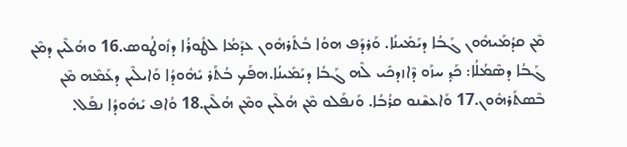ܡܶܢ ܩܕܳܡܰܝܗܽܘܢ ܓܰܒܳܐ ܕܝܰܡܺܝܢܳܐ. ܘܰܪܕܰܦ ܗܘܳܐ ܒܳܬܰܪܗܽܘܢ ܥܕܰܡܳܐ ܠܛܽܘܪܳܐ ܕܙܽܘܛܳܘܣ.16 ܘܗܳܠܶܝܢ ܕܡܶܢ ܓܰܒܳܐ ܕܣܶܡܳܠܳܐ: ܟܰܕ݂ ܚܙܰܘ ܕܶܐܙܕܟܺܝ ܠܶܗ ܓܰܒܳܐ ܕܝܰܡܺܝܢܳܐ.ܗܦܰܟ ܒܳܬܰܪ ܝܺܗܽܘܕܳܐ ܘܰܐܝܠܶܝܢ ܕܥܰܡܶܗ ܡܶܢ ܒܶܣܬܰܪܗܽܘܢ.17 ܘܰܐܥܫܶܢܘ ܩܪܳܒܳܐ. ܘܰܢܦܰܠܘ ܡܶܢ ܗܳܠܶܝܢ ܘܡܶܢ ܗܳܠܶܝܢ.18 ܘܳܐܦ ܝܺܗܽܘܕܳܐ ܢܦܰܠ.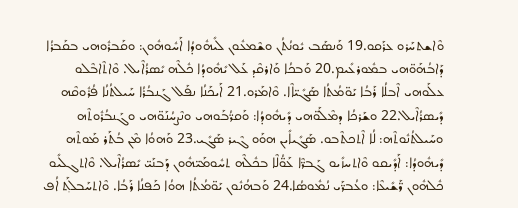ܘܶܐܫܬܚܰܪܘ ܥܪܰܩܘ.19 ܘܰܢܣܰܒ ܝܽܘܢܳܬܳܢ ܘܫܶܡܥܽܘܢ ܠܺܝܗܽܘܕܳܐ ܐܰܚܽܘܗܽܘܢ: ܘܩܰܒܪܽܘܗܝ ܒܩܰܒܪܳܐ ܕܰܐܒܳܗܰܘ̈ܗܝ ܒܡܽܘܪܥܺܝܡ.20 ܘܰܒܟܳܐ ܘܰܐܪܩܶܕ ܥܰܠ ܝܺܗܽܘܕܳܐ ܟܽܠܶܗ ܝܺܣܪܳܐܶܝܠ. ܘܶܐܬܶܐܒܶܠܘ ܥܠܰܘܗܝ ܐܶܒܠܳܐ ܪܰܒܳܐ ܝܰܘ̈ܡܳܬܳܐ ܣܰܓܺܝ̈ܐܶܐ. ܘܶܐܡܰܪܘ.21 ܐܰܝܟܰܢܳܐ ܢܦܰܠ ܓܰܢܒܳܪܳܐ ܚܰܝܠܬܳܢܳܐ ܦܳܪܽܘܩܶܗ ܕܺܝܣܪܳܐܶܝܠ.22 ܘܫܰܪܟܳܐ ܕܡܶܠܰܘ̈ܗܝ ܕܺܝܗܽܘܕܳܐ: ܘܰܩܪ̈ܳܒܰܘܗܝ ܘܢܶܨܚܳܢܰܘ̈ܗܝ ܘܓܰܢܒܳܪܽܘܬܶܗ ܘܚܰܝܠܬܳܢܽܘܬܶܗ: ܠܳܐ ܐܶܬܟܬܶܒܘ. ܣܰܓܺܝܐܺܝܢ ܗܘܰܘ ܓܶܝܪ ܣܰܓܺܝ.23 ܘܰܗܘܳܐ ܡܶܢ ܒܳܬܰܪ ܡܰܘܬܶܗ ܕܺܝܗܽܘܕܳܐ: ܐܰܕܺܝܩܘ ܘܶܐܬܚܙܺܝܘ ܓܰܒܖ̈ܶܐ ܥܰܘ̈ܳܠܶܐ ܒܟܽܠܶܗ ܬܚܽܘܡܰܝ̈ܗܽܘܢ ܕܰܒܢܰܝ̈ ܝܺܣܪܳܐܶܝܠ. ܘܶܐܬܓܠܺܝܘ ܟܽܠܗܽܘܢ ܖ̈ܰܫܺܝܥܶܐ: ܘܥܳܒܖ̈ܰܝ ܢܳܡܽܘܣܳܐ.24 ܘܰܒܗܳܢܽܘܢ ܝܰܘ̈ܡܳܬܳܐ ܗܘܳܐ ܟܰܦܢܳܐ ܪܰܒܳܐ. ܘܶܐܬܚܰܒܠܰܬ݂ ܐܳܦ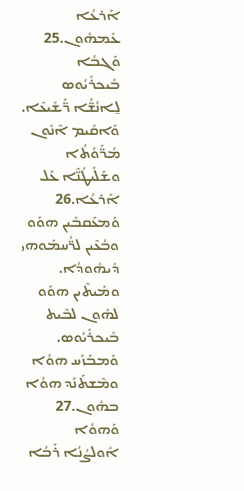ܐܰܪܥܳܐ ܥܰܡܗܽܘܢ.25 ܘܰܓܒܳܐ ܒܺܝܟܪܺܝܳܘܣ ܠ̱ܐܢܳܫ̈ܳܐ ܖ̈ܰܫܺܝܥܶܐ. ܘܰܐܩܺܝܡ ܐܶܢܽܘܢ ܡܳܖ̈ܰܘܳܬܳܐ ܘܫܰܠܺܝܛܳܢ̈ܶܐ ܥܰܠ ܐܰܪܥܳܐ.26 ܘܰܡܥܰܩܒܺܝܢ ܗܘܰܘ ܘܒܳܥܶܝܢ ܠܪ̈ܳܚܡܰܘܗܝ ܕܺܝܗܽܘܕܳܐ. ܘܡܰܝܬܶܝܢ ܗܘܰܘ ܠܗܽܘܢ ܠܒܶܝܬ ܒܺܝܟܪܺܝܳܘܣ. ܘܰܡܒܰܙܰܚ ܗܘܳܐ ܘܡܶܫܬܰܢܰܕ ܗܘܳܐ ܒܗܽܘܢ.27 ܘܰܗܘܳܐ ܐܽܘܠܨܳܢܳܐ ܪܰܒܳܐ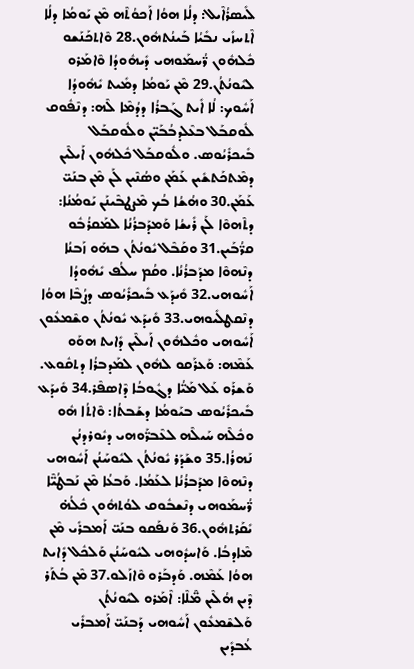ܠܺܝܣܪܳܐܶܝܠ: ܕܠܳܐ ܗܘܳܐ ܐܰܟܘܳܬܶܗ ܡܶܢ ܝܰܘܡܳܐ ܕܠܳܐ ܐܶܬܚܙܺܝ ܢܒܺܝܳܐ ܒܰܝܢܳܬܗܽܘܢ.28 ܘܶܐܬܟܰܢܰܫܘ ܟܽܠܗܽܘܢ ܪ̈ܳܚܡܰܘܗܝ ܕܺܝܗܽܘܕܳܐ ܘܶܐܡܰܪܘ ܠܝܽܘܢܳܬܳܢ.29 ܡܶܢ ܝܰܘܡܳܐ ܕܡܺܝܬ ܝܺܗܽܘܕܳܐ ܐܰܚܽܘܟ: ܠܳܐ ܐܺܝܬ ܓܰܒܪܳܐ ܕܕܳܡܶܐ ܠܶܗ: ܕܢܶܦܽܘܩ ܠܽܘܩܒܰܠ ܒܥܶܠܕܒܳܒܰܝ̈ܢ ܘܠܽܘܩܒܰܠ ܒܺܝܟܪܺܝܳܘܣ. ܘܠܽܘܩܒܰܠ ܟܽܠܗܽܘܢ ܐܰܝܠܶܝܢ ܕܡܶܬܟܰܬܫܺܝܢ ܥܰܡܰܢ ܘܣܳܢܶܝܢ ܠܰܢ ܡܶܢ ܒܢܰܝ̈ ܥܰܡܰܢ.30 ܘܗܳܫܳܐ ܒܳܟ ܡܶܨܛܒܶܝܢܰܢ ܝܰܘܡܳܢܳܐ: ܕܬܶܗܘܶܐ ܠܰܢ ܪܺܝܫܳܐ ܘܰܡܕܰܒܪܳܢܳܐ ܠܡܰܩܪܳܒܽܘ ܩܪ̈ܳܒܰܝܢ.31 ܘܩܰܒܶܠ ܝܽܘܢܳܬܳܢ ܒܗܰܘ ܙܰܒܢܳܐ ܕܢܶܗܘܶܐ ܡܕܰܒܪܳܢܳܐ. ܘܩܳܡ ܚܠܳܦ ܝܺܗܽܘܕܳܐ ܐܰܚܽܘܗܝ.32 ܘܺܝܕܰܥ ܒܺܝܟܪܺܝܳܘܣ ܕܨܳܒܶܐ ܗܘܳܐ ܕܢܶܩܛܠܺܝܘܗܝ.33 ܘܺܝܕܰܥ ܝܽܘܢܳܬܳܢ ܘܫܶܡܥܽܘܢ ܐܰܚܽܘܗܝ ܘܟܽܠܗܽܘܢ ܐܰܝܠܶܝܢ ܕܺܐܝܬ ܗܘܰܘ ܥܰܡܶܗ: ܘܰܥܪܰܩܘ ܠܗܽܘܢ ܠܡܰܕܒܪܳܐ ܕܬܩܽܘܥ. ܘܰܫܪܰܘ ܥܰܠ ܡܰܝ̈ܳܐ ܕܓܽܘܒܳܐ ܕܶܐܣܦܶܪ.34 ܘܺܝܕܰܥ ܒܺܝܟܪܺܝܳܘܣ ܒܝܰܘܡܳܐ ܕܫܰܒܬܳܐ: ܘܶܐܬܳܐ ܗܽܘ ܘܟܽܠܶܗ ܚܰܝܠܶܗ ܠܥܶܒܖ̈ܰܘܗܝ ܕܝܽܘܪܕܢܳܢ ܢܰܗܪܳܐ.35 ܘܫܰܕܰܪ ܝܽܘܢܳܬܳܢ ܠܝܽܘܚܰܢܳܢ ܐܰܚܽܘܗܝ ܕܢܶܗܘܶܐ ܡܕܰܒܪܳܢܳܐ ܠܥܰܡܳܐ. ܘܰܒܥܳܐ ܡܶܢ ܢܰܒܛܳܝ̈ܶܐ ܪ̈ܳܚܡܰܘܗܝ ܕܢܶܫܒܽܘܩ ܠܘܳܬܗܽܘܢ ܟܽܠܳܗ̇ ܝܺܩܰܪܬܗܽܘܢ.36 ܘܰܢܦܰܩܘ ܒܢܰܝ̈ ܐܰܡܒܪܺܝ ܡܶܢ ܡܶܐܕܒܳܐ. ܘܰܐܚܕܽܘܗܝ ܠܝܽܘܚܰܢܳܢ ܘܰܠܟܽܠ ܕܺܐܝܬ ܗܘܳܐ ܥܰܡܶܗ. ܘܰܕܒܰܪܘ ܘܶܐܙܰܠܘ.37 ܡܶܢ ܒܳܬܰܪ ܕܶܝܢ ܗܳܠܶܝܢ ܡ̈ܶܠܶܐ: ܐܶܡܰܪܘ ܠܝܽܘܢܳܬܳܢ ܘܰܠܫܶܡܥܽܘܢ ܐܰܚܽܘܗܝ ܕܰܒܢܰܝ̈ ܐܰܡܒܪܺܝ ܥܳܒܕܺܝܢ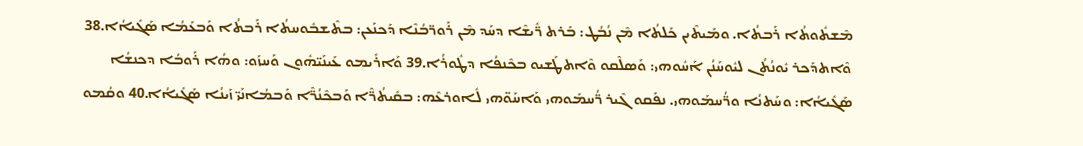ܡܶܫܬܽܘܬܳܐ ܪܰܒܬܳܐ. ܘܡܰܝܬܶܝܢ ܟܰܠܬܳܐ ܡܶܢ ܢܳܒܳܛ: ܒܰܪܬ ܪ̈ܺܝܫܶܐ ܕܚܰܕ ܡܶܢ ܪܰܘܪ̈ܒܳܢܶܐ ܕܰܟܢܰܥܢ: ܒܬܶܫܒܽܘܚܬܳܐ ܪܰܒܬܳܐ ܘܰܒܥܰܡܳܐ ܣܰܓܺܝܐܳܐ.38 ܘܶܐܬܕܰܟܪ ܝܽܘܢܳܬܳܢ ܠܝܽܘܚܰܢܳܢ ܐܰܚܽܘܗܝ: ܘܰܣܠܶܩܘ ܘܶܐܬܛܰܫܝܘ ܒܟܶܢܦܳܐ ܕܛܽܘܪܳܐ.39 ܘܰܐܪܺܝܡܘ ܥܰܝܢܰܝ̈ܗܽܘܢ ܘܰܚܙܰܘ: ܘܗܳܐ ܪܰܘܒܳܐ ܕܟܢܫܳܐ ܣܰܓܺܝܐܳܐ: ܘܚܰܬܢܳܐ ܘܪ̈ܳܚܡܰܘܗܝ. ܢܦܰܩܘ ܓܶܝܪ ܪ̈ܳܚܡܰܘܗܝ ܘܰܐܚܰܘ̈ܗܝ ܠܽܐܘܪܥܶܗ: ܒܩܺܝܬܳܖ̈ܶܐ ܘܰܒܟܶܢܳܖ̈ܶܐ ܘܰܒܡܳܐܢܰܝ̈ ܙܰܝܢܳܐ ܣܰܓܺܝܐܳܐ.40 ܘܩܳܡܘ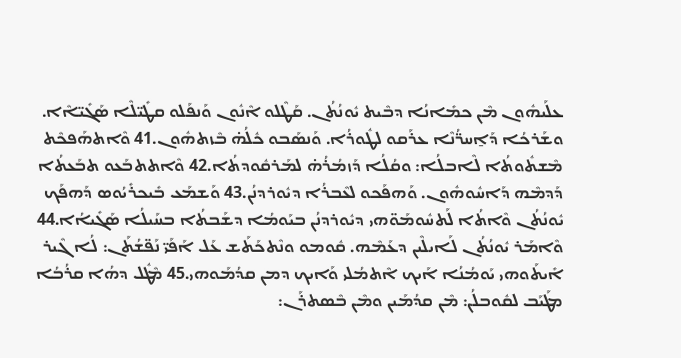ܥܠܰܝܗܽܘܢ ܡܶܢ ܟܡܺܐܢܳܐ ܕܒܶܝܬ ܝܽܘܢܳܬܳܢ. ܩܰܛܶܠܘ ܐܶܢܽܘܢ ܘܰܢܦܰܠܘ ܩܛܺܝ̈ܠܶܐ ܣܰܓܺܝ̈ܐܶܐ. ܘܫܰܪܟܳܐ ܕܰܐ̱ܚܪ̈ܳܢܶܐ ܥܪܰܩܘ ܠܛܽܘܪܳܐ. ܘܰܢܣܰܒܘ ܟܽܠܳܗ̇ ܒܶܙܬܗܽܘܢ.41 ܘܶܐܬܗܰܦܟܶܬ ܡܶܫܬܽܘܬܳܐ ܠܶܐܒܠܳܐ: ܘܩܳܠܳܐ ܕܰܙܡܳܪܳܗ̇ ܠܡܰܪܩܽܘܕܬܳܐ.42 ܘܶܐܬܬܒܰܥܘ ܬܒܰܥܬܳܐ ܕܰܕܡܶܗ ܕܰܐܚܽܘܗܽܘܢ. ܘܰܗܦܰܟܘ ܠܥܶܒܪܳܐ ܕܝܽܘܪܕܢܳܢ.43 ܘܰܫܡܰܥ ܒܺܝܟܪܺܝܳܘܣ ܕܰܗܦܰܟ ܝܽܘܢܳܬܳܢ ܘܶܐܬܳܐ ܠܰܬܚܽܘܡܰܘ̈ܗܝ ܕܝܽܘܪܕܢܳܢ ܒܝܰܘܡܳܐ ܕܫܰܒܬܳܐ ܒܚܰܝܠܳܐ ܣܰܓܺܝܐܳܐ.44 ܘܶܐܡܰܪ ܝܽܘܢܳܬܳܢ ܠܰܐܝܠܶܝܢ ܕܥܰܡܶܗ. ܩܽܘܡܘ ܘܢܶܬܟܰܬܰܫ ܥܰܠ ܐܰܦܰܝ̈ ܢܰܦ̈ܫܳܬܰܢ: ܠܳܐ ܓܶܝܪ ܐܺܝܬܰܘܗܝ ܝܰܘܡܳܢܳܐ ܐܰܝܟ ܐܶܬܡܳܠܝ ܘܰܐܝܟ ܕܡܢ ܩܕܳܡܰܘܗܝ.45 ܡܶܛܽܠ ܕܗܳܐ ܩܪܳܒܳܐ ܡܛܰܝܰܒ ܠܩܽܘܒܠܳܢ: ܡܶܢ ܩܕܳܡܰܝܢ ܘܡܶܢ ܒܶܣܬܪܰܢ: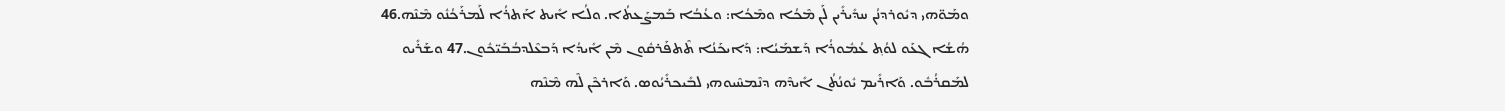ܘܡܰܘ̈ܗܝ ܕܝܽܘܪܕܢܳܢ ܚܕܺܝܪܺܝܢ ܠܰܢ ܡܶܟܳܐ ܘܡܶܟܳܐ: ܘܥܳܒܳܐ ܒܰܡܨܰܥܬܳܐ. ܘܠܳܐ ܐܺܝܬ ܐܰܬܪܳܐ ܠܰܡܪܰܟܳܢܽܘ ܡܶܢܶܗ.46 ܗܳܫܳܐ ܓܥܰܘ ܠܘܳܬ݂ ܥܳܡܽܘܪܳܐ ܕܰܫܡܰܝܳܐ: ܕܰܐܝܟܰܢܳܐ ܬܶܬܦܰܪܩܽܘܢ ܡܶܢ ܐܺܝܕܳܐ ܕܰܒܥܶܠܕܒܳܒܰܝ̈ܟܽܘܢ.47 ܘܫܰܪܺܝܘ ܠܡܰܩܪܳܒܽܘ. ܘܰܐܪܺܝܡ ܝܽܘܢܳܬܳܢ ܐܺܝܕܶܗ ܕܢܶܡܚܶܝܘܗܝ ܠܒܺܝܟܪܺܝܳܘܣ. ܘܰܐܪܟܶܢ ܠܶܗ ܡܶܢܶܗ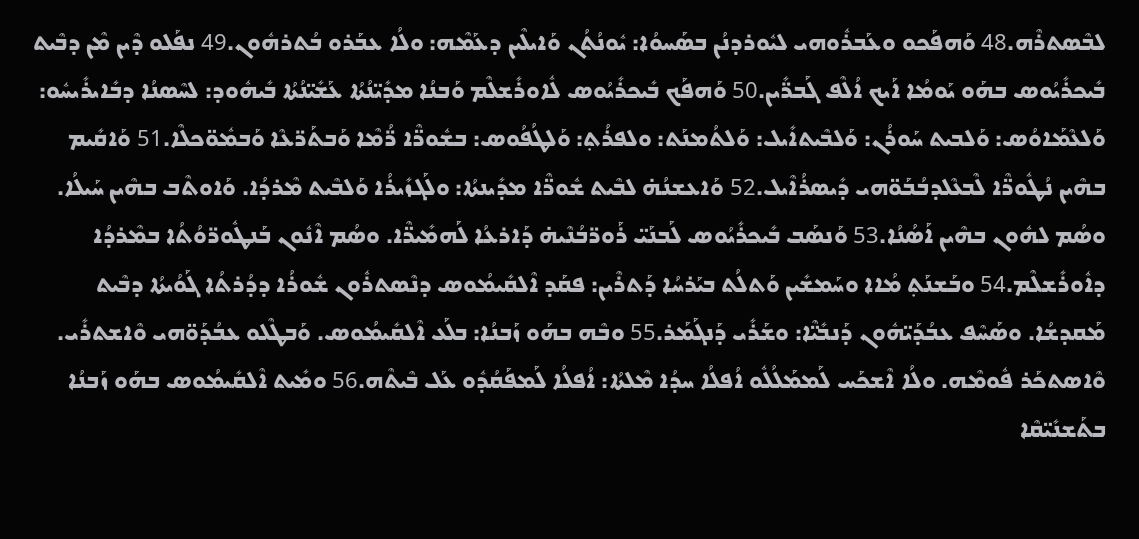ܠܒܶܣܬܪܶܗ.48 ܘܰܗܦܰܟܘ ܘܥܰܒܪܽܘܗܝ ܠܝܽܘܪܕܢܳܢ ܒܣܰܚܘܳܐ: ܝܽܘܢܳܬܳܢ ܘܰܐܝܠܶܝܢ ܕܥܰܡܶܗ: ܘܠܳܐ ܥܒܰܪܘ ܒܳܬܪܗܽܘܢ.49 ܢܦܰܠܘ ܕܶܝܢ ܡܶܢ ܕܒܶܝܬ ܒܺܝܟܪܺܝܳܘܣ ܒܗܰܘ ܝܰܘܡܳܐ ܐܰܝܟ ܐܳܠܶܦ ܓܰܒܪ̈ܺܝܢ.50 ܘܰܗܦܰܟ ܒܺܝܟܪܺܝܳܘܣ ܠܽܐܘܪܺܫܠܶܡ ܘܰܒܢܳܐ ܡܕܺܝ̈ܢܳܬܳܐ ܥܰܫܺܝ̈ܢܳܬܳܐ ܒܺܝܗܽܘܕ: ܠܚܶܣܢܳܐ ܕܒܺܐܝܪܺܝܚܽܘ: ܘܰܠܥܶܡܰܐܘܳܣ: ܘܰܠܒܝܬ ܚܰܘܪܳܢ: ܘܰܠܒܶܝܬܐܺܝܠ: ܘܰܠܬܳܡܢܰܬ: ܘܠܦܪܳܬ݂: ܘܰܠܛܳܦܳܘܣ: ܒܫܽܘܖ̈ܶܐ ܪ̈ܳܡܶܐ ܘܰܒܬܰܪ̈ܥܶܐ ܘܰܒܡܽܘ̈ܟܠܶܐ.51 ܘܰܐܩܺܝܡ ܒܗܶܝܢ ܢܳܛܽܘܖ̈ܶܐ ܠܶܒܥܶܠܕܒܳܒܰܘ̈ܗܝ ܕܺܝܣܪܳܐܶܝܠ.52 ܘܰܐܥܫܢܳܗ̇ ܠܒܶܝܬ ܫܽܘܖ̈ܶܐ ܡܕܺܝܢܬܳܐ: ܘܠܰܓܙܺܝܪܳܐ ܘܰܠܒܶܝܬ ܡܶܪܕܳܐ. ܘܰܐܘܬܶܒ ܒܗܶܝܢ ܚܰܝܠܳܐ. ܘܣܳܡ ܠܗܽܘܢ ܒܗܶܝܢ ܐܰܣܳܢܳܐ.53 ܘܰܢܣܰܒ ܒܺܝܟܪܺܝܳܘܣ ܠܰܒܢܰܝ̈ ܪܰܘܪ̈ܒܳܢܶܝܗ̇ ܕܰܐܪܥܳܐ ܠܰܗܡܺܝܖ̈ܶܐ. ܘܣܳܡ ܐܶܢܽܘܢ ܒܰܢܛܽܘܪ̈ܘܳܬܳܐ ܒܡܶܪܕܳܐ ܕܐܽܘܪܺܫܠܶܡ.54 ܘܒܰܫܢܰܬ݂ ܡܳܐܐ ܘܚܰܡܫܺܝܢ ܘܰܬܠܳܬ ܒܝܰܪܚܳܐ ܕܰܬܪܶܝܢ: ܦܩܰܕ ܐܶܠܩܺܝܡܳܘܣ ܕܢܶܣܬܪܽܘܢ ܫܽܘܪܳܐ ܕܕܳܪܬܳܐ ܓܰܘܳܝܬܳܐ ܕܒܶܝܬ ܡܰܩܕܫܳܐ. ܘܣܰܚܶܦ ܥܒܳܕܰܝ̈ܗܽܘܢ ܕܰܢܒܺܝ̈ܶܐ: ܘܫܰܪܺܝ ܕܰܢܓܰܡܰܪ.55 ܘܒܶܗ ܒܗܰܘ ܙܰܒܢܳܐ: ܒܠܰܥ ܐܶܠܩܺܝܡܳܘܣ. ܘܰܒܛܶܠܘ ܥܒܳܕܰܘ̈ܗܝ ܘܶܐܫܬܪܺܝ. ܘܶܐܣܬܟܰܪ ܦܽܘܡܶܗ. ܘܠܳܐ ܐܶܫܟܰܚ ܠܰܡܡܰܠܳܠܽܘ ܐܳܦܠܳܐ ܚܕܳܐ ܡܶܠܬܳܐ: ܐܳܦܠܳܐ ܠܰܡܦܰܩܳܕܽܘ ܥܰܠ ܒܶܝܬܶܗ.56 ܘܡܺܝܬ ܐܶܠܩܺܝܡܳܘܣ ܒܗܰܘ ܙܰܒܢܳܐ ܒܬܰܫܢܺܝ̈ܩܶܐ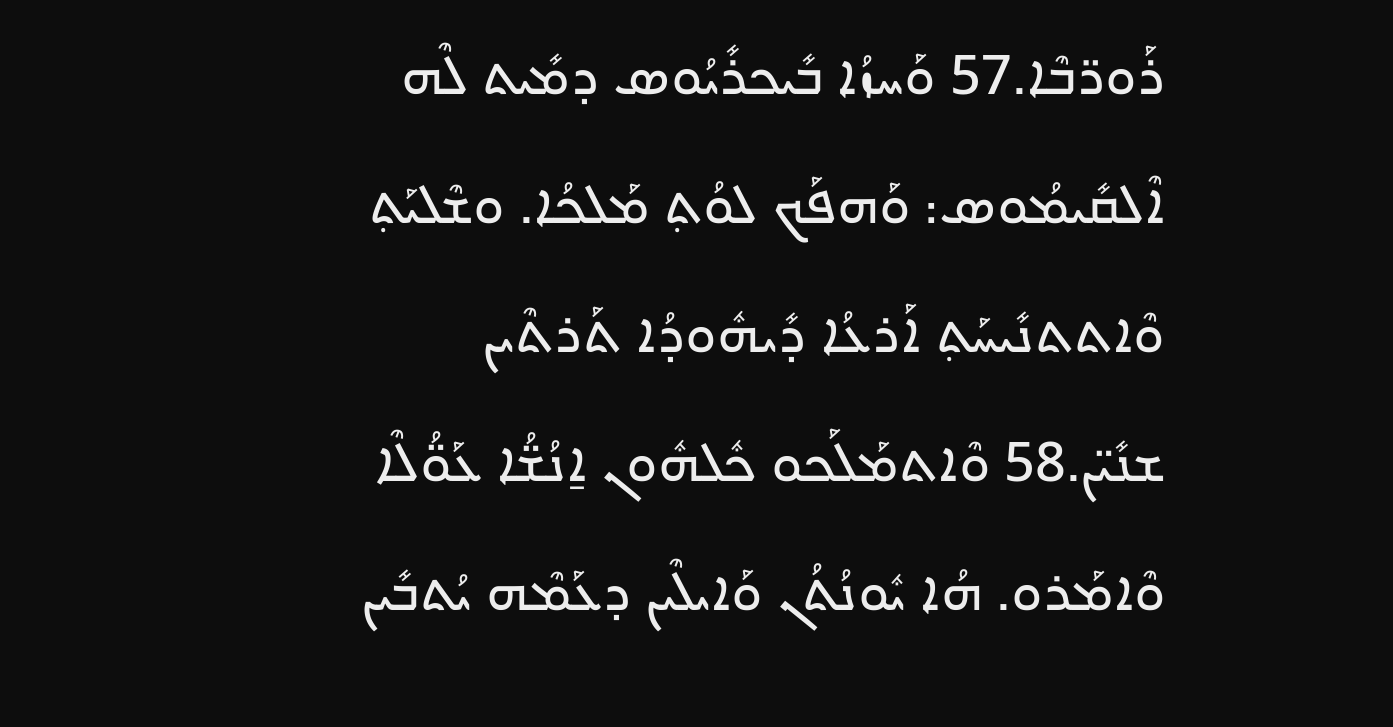ܪܰܘܪ̈ܒܶܐ.57 ܘܰܚܙܳܐ ܒܺܝܟܪܺܝܳܘܣ ܕܡܺܝܬ ܠܶܗ ܐܶܠܩܺܝܡܳܘܣ: ܘܰܗܦܰܟ ܠܘܳܬ݂ ܡܰܠܟܳܐ. ܘܫܶܠܝܰܬ݂ ܘܶܐܬܬܢܺܝܚܰܬ݂ ܐܰܪܥܳܐ ܕܺܝܗܽܘܕܳܐ ܬܰܪܬܶܝܢ ܫܢܺܝ̈ܢ.58 ܘܶܐܬܡܰܠܰܟܘ ܟܽܠܗܽܘܢ ܐ̱ܢܳܫ̈ܳܐ ܥܰܘ̈ܳܠܶܐ ܘܶܐܡܰܪܘ. ܗܳܐ ܝܽܘܢܳܬܳܢ ܘܰܐܝܠܶܝܢ ܕܥܰܡܶܗ ܝܳܬܒܺܝܢ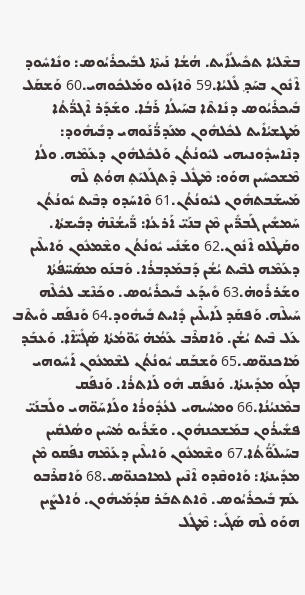ܒܫܶܠܝܳܐ ܬܟܺܝܠܳܐܺܝܬ. ܗܳܫܳܐ ܢܰܝܬܶܐ ܠܒܺܝܟܪܺܝܳܘܣ: ܘܢܺܐܚܽܘܕ ܐܶܢܽܘܢ ܒܚܰܕ݂ ܠܺܠܝܳܐ.59 ܘܶܐܙܰܠܘ ܘܡܰܠܟܽܘܗܝ.60 ܘܰܫܩܰܠ ܒܺܝܟܪܺܝܳܘܣ ܕܢܺܐܬܶܐ ܒܚܰܝܠܳܐ ܪܰܒܳܐ. ܘܫܰܕܰܪ ܐܶܓܪ̈ܳܬܳܐ ܡܰܛܫܝܳܐܺܝܬ ܠܟܽܠܗܽܘܢ ܡܥܰܕܪ̈ܳܢܰܘܗܝ ܕܒܺܝܗܽܘܕ: ܕܢܶܐܚܕܽܘܢܝܗܝ ܠܝܽܘܢܳܬܳܢ ܘܰܠܟܽܠܗܽܘܢ ܕܥܰܡܶܗ. ܘܠܳܐ ܡܶܫܟܚܺܝܢ ܗܘܰܘ: ܡܶܛܽܠ ܕܶܬܓܰܠܝܰܬ݂ ܗܘܳܬ݂ ܠܶܗ ܡܰܚܫܰܒܬܗܽܘܢ ܠܝܽܘܢܳܬܳܢ.61 ܘܶܐܚܰܕܘ ܕܒܶܝܬ ܝܽܘܢܳܬܳܢ ܚܰܡܫܺܝܢ ܓܰܒܪ̈ܺܝܢ ܡܶܢ ܒܢܰܝ̈ ܐܰܪܥܳܐ: ܪ̈ܺܝܫܳܢܶܗ̇ ܕܒܺܝܫܬܳܐ. ܘܩܰܛܶܠܘ ܐܶܢܽܘܢ.62 ܘܫܰܢܺܝ ܝܽܘܢܳܬܳܢ ܘܫܶܡܥܽܘܢ ܘܰܐܝܠܶܝܢ ܕܥܰܡܶܗ ܠܒܶܝܬ ܝܳܫܳܢ ܕܰܒܡܰܕܒܪܳܐ. ܘܰܒܢܰܘ ܡܣܰܚ̈ܦܳܬܳܐ ܘܫܰܪܪܺܘܗ̇.63 ܘܺܝܕܰܥ ܒܺܝܟܪܺܝܳܘܣ. ܘܟܰܢܶܫ ܠܟܽܠܶܗ ܚܰܝܠܶܗ. ܘܰܦܩܰܕ ܠܰܐܝܠܶܝܢ ܕܺܐܝܬ ܒܺܝܗܽܘܕ.64 ܘܰܢܦܰܩ ܘܺܝܬܶܒ ܥܰܠ ܒܶܝܬ ܝܳܫܳܢ. ܘܰܐܩܪܶܒ ܥܰܡܳܗ̇ ܝܰܘ̈ܡܳܬܳܐ ܣܰܓܺܝ̈ܐܶܐ. ܘܰܥܒܰܕ ܡܰܐܟܢܘ̈ܣ.65 ܘܰܫܒܰܩ ܝܽܘܢܳܬܳܢ ܠܫܶܡܥܽܘܢ ܐܰܚܽܘܗܝ ܒܓܰܘ ܡܕܺܝܢܬܳܐ. ܘܰܢܦܰܩ ܗܽܘ ܠܰܐܬܪܳܐ. ܘܰܢܦܰܩ ܒܡܶܢܝܳܢܳܐ.66 ܘܡܚܳܝܗܝ ܠܥܳܕܽܘܪܳܐ ܘܠܰܐܚܰܘ̈ܗܝ ܘܠܰܒܢܰܝ̈ ܦܫܺܝܪܳܘܢ ܒܡܰܫܟܢܗܽܘܢ. ܘܫܰܪܺܝܘ ܡܳܚܶܝܢ ܘܣܳܠܩܺܝܢ ܒܚܰܝܠܰܘ̈ܳܬܳܐ.67 ܘܫܶܡܥܽܘܢ ܘܰܐܝܠܶܝܢ ܕܥܰܡܶܗ ܢܦܰܩܘ ܡܶܢ ܡܕܺܝܢܬܳܐ: ܘܰܐܘܩܶܕܘ ܐܶܢܶܝܢ ܠܡܐܟܢܘ̈ܣ.68 ܘܰܐܩܪܶܒܘ ܥܰܡ ܒܺܝܟܪܺܝܳܘܣ. ܘܶܐܬܬܒܰܪ ܩܕܳܡܰܝܗܽܘܢ. ܘܳܐܠܨܺܝܢ ܗܘܰܘ ܠܶܗ ܣܰܓܺܝ: ܡܶܛܽܠ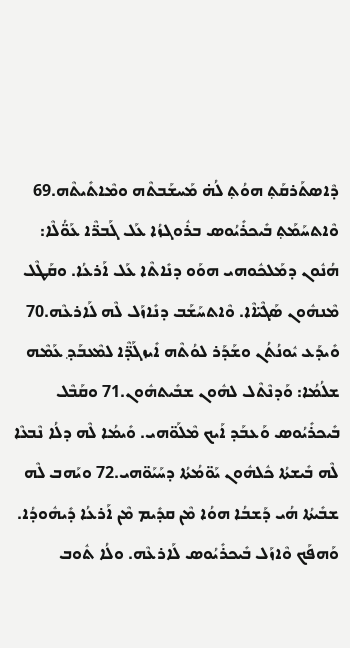ܕܶܐܣܬܰܪܩܰܬ݂ ܗܘܳܬ݂ ܠܳܗ̇ ܡܰܚܫܰܒܬܶܗ ܘܡܶܐܬܺܝܬܶܗ.69 ܘܶܐܬܚܰܡܰܬ݂ ܒܺܝܟܪܺܝܳܘܣ ܒܪܽܘܓܙܳܐ ܥܰܠ ܓܰܒܖ̈ܶܐ ܥܰܘ̈ܳܠܶܐ: ܗܳܢܽܘܢ ܕܡܰܠܟܽܘܗܝ ܗܘܰܘ ܕܢܺܐܬܶܐ ܥܰܠ ܐܰܪܥܳܐ. ܘܩܰܛܶܠ ܡܶܢܗܽܘܢ ܣܰܓܶܝ̈ܐܶܐ. ܘܶܐܬܚܰܫܰܒ ܕܢܺܐܙܰܠ ܠܶܗ ܠܰܐܪܥܶܗ.70 ܘܺܝܕܰܥ ܝܽܘܢܳܬܳܢ ܘܫܰܕܰܪ ܠܘܳܬܶܗ ܐܺܝܙܓܰܕ̈ܶܐ ܠܡܶܥܒܰܕ݂ ܥܰܡܶܗ ܫܠܳܡܳܐ: ܘܰܕܢܶܬܶܠ ܠܗܽܘܢ ܫܒܺܝܬܗܽܘܢ.71 ܘܩܰܒܶܠ ܒܺܝܟܪܺܝܳܘܣ ܘܰܥܒܰܕ ܐܰܝܟ ܡܶܠܰܘ̈ܗܝ. ܘܺܝܡܳܐ ܠܶܗ ܕܠܳܐ ܢܶܒܥܶܐ ܠܶܗ ܒܺܝܫܬܳܐ ܟܽܠܗܽܘܢ ܝܰܘ̈ܡܳܬܳܐ ܕܚܰܝܰܘ̈ܗܝ.72 ܘܝܰܗܒ ܠܶܗ ܫܒܺܝܬܳܐ ܗܳܝ ܕܰܫܒܳܐ ܗܘܳܐ ܡܶܢ ܩܕܺܝܡ ܡܶܢ ܐܰܪܥܳܐ ܕܺܝܗܽܘܕܳܐ. ܘܰܗܦܰܟ ܘܶܐܙܰܠ ܒܺܝܟܪܺܝܳܘܣ ܠܰܐܪܥܶܗ. ܘܠܳܐ ܬܽܘܒ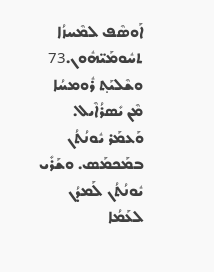ܐܰܘܣܶܦ ܠܡܶܚܙܳܐ ܬܚܽܘܡܰܝ̈ܗܽܘܢ.73 ܘܫܶܠܝܰܬ݂ ܪܽܘܡܚܳܐ ܡܶܢ ܝܺܣܪܳܐܶܝܠ. ܘܰܥܡܰܪ ܝܽܘܢܳܬܳܢ ܒܡܰܟܡܰܣ. ܘܫܰܪܺܝ ܝܽܘܢܳܬܳܢ ܠܰܡܕܳܢ ܠܥܰܡܳܐ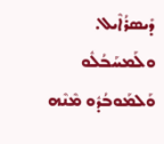ܕܺܝܣܪܳܐܶܝܠ. ܘܠܰܡܚܰܒܳܠܽܘ ܘܰܠܡܰܘܒܳܕܽܘ ܡܶܢܶܗ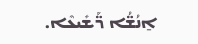ܐ̱ܢܳܫ̈ܳܐ ܖ̈ܰܫܺܝܥܶܐ.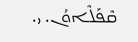ܩܶܦܰܠܶܐܘܳܢ. ܝ.